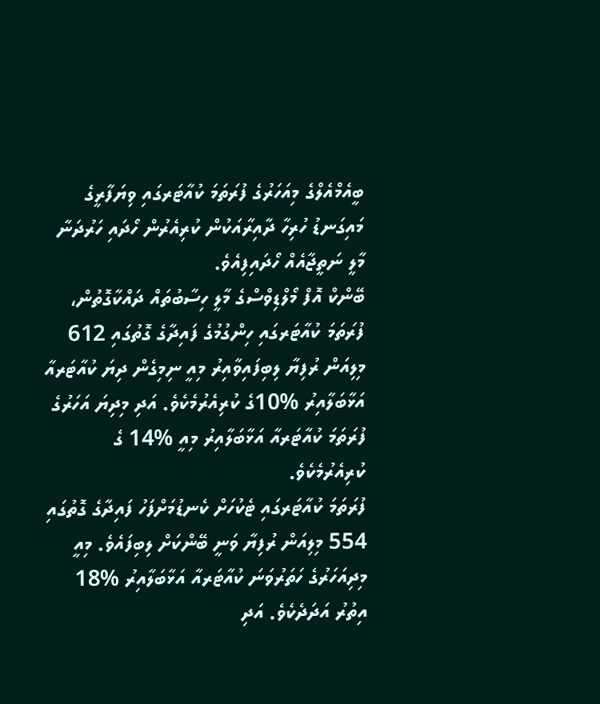ބީއެމްއެލްގެ މިއަހަރުގެ ފުރަތަމަ ކުއާޓަރގައި ވިޔަފާރީގެ މައިގަނޑު ހުރިހާ ދާއިރާއަކުން ކުރިއެރުން ހޯދައި ހަރުދަނާ މާލީ ނަތީޖާއެއް ހޯދައިފިއެވެ.
ބޭންކް އޮފް މޯލްޑިވްސްގެ މާލީ ހިސާބުތައް ދައްކާގޮތުން، ފުރަތަމަ ކުއާޓަރގައި ހިންގުމުގެ ފައިދާގެ ގޮތުގައި 612 މިލިއަން ރުފިޔާ ލިބިފައިވާއިރު މިއީ ނިމިގެން ދިޔަ ކުއާޓަރއާ އަޅާބަލާއިރު %10ގެ ކުރިއެރުމެކެވެ. އަދި މިދިޔަ އަހަރުގެ ފުރަތަމަ ކުއާޓަރއާ އަޅާބަލާއިރު މިއީ %14 ގެ ކުރިއެރުމެކެވެ.
ފުރަތަމަ ކުއާޓަރގައި ޓެކުހަށް ކެނޑުމަށްފަހު ފައިދާގެ ގޮތުގައި 554 މިލިއަން ރުފިޔާ ވަނީ ބޭންކަށް ލިބިފައެވެ. މިއީ މިދިއަހަރުގެ ހަތަރުވަނަ ކުއާޓަރއާ އަޅާބަލާއިރު %18 އިތުރު އަދަދެކެވެ. އަދި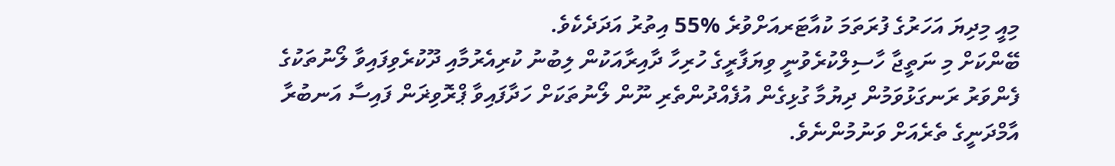މިއީ މިދިޔަ އަހަރުގެ ފުރަތަމަ ކުއާޓަރއަށްވުރެ %55 އިތުރު އަދަދެކެވެ.
ބޭންކަށް މި ނަތީޖާ ހާސިލްކުރެވުނީ ވިޔަފާރީގެ ހުރިހާ ދާއިރާއަކުން ލިބުނު ކުރިއެރުމާއި ދޫކުރެވިފައިވާ ލޯނުތަކުގެ ފެންވަރު ރަނގަޅުވަމުން ދިޔުމާ ގުޅިގެން އުފެއްދުންތެރި ނޫން ލޯނުތަކަށް ހަދާފައިވާ ޕްރޮވިޜަން ފައިސާ އަނބުރާ އާމްދަނީގެ ތެރެއަށް ވަނުމުންނެވެ.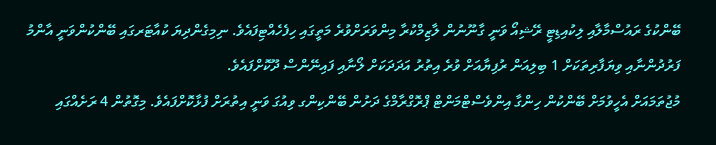ބޭންކުގެ ރައުސްމާލާއި ލިކުއިޑިޓީ ރޭޝިއޯ ވަނީ ގާނޫނުން ލާޒިމްކުރާ މިންވަރަށްވުރެ މަތީގައި ހިފެހެއްޓިފައެވެ. ނިމިގެންދިޔަ ކުއާޓަރގައި ބޭންކުންވަނީ އާންމު ފަރުދުންނާއި ވިޔަފާރިތަކަށް 1 ބިލިއަން ރުފިޔާއަށް ވުރެ އިތުރު އަދަދަކަށް ލޯނާއި ފައިނޭންސް ދޫކޮށްފައެވެ.
މުޖުތަމައަށް އެހީވުމަށް ބޭންކުން ހިންގާ އިންވެސްޓްމަންޓް ޕްރޮގްރާމްގެ ދަށުން ބޭންކިންގ ވިއުގަ ވަނީ އިތުރަށް ފުޅާކޮށްފައެވެ. މިގޮތުން 4 ރަށެއްގައި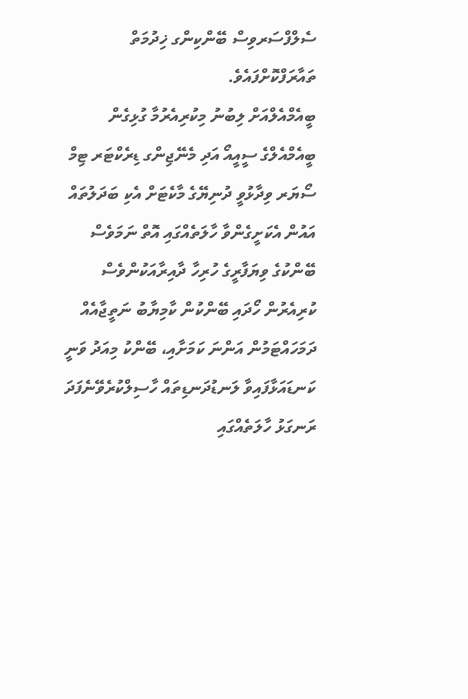ސެލްފްސަރވިސް ބޭންކިންގ ޚިދުމަތް ތައާރަފްކޮށްފައެވެ.
ބީއެމްއެލްއަށް ލިބުނު މިކުރިއެރުމާ ގުޅިގެން ބީއެމްއެލްގެ ސީއީއޯ އަދި މެނޭޖިންގ ޑިރެކްޓަރ ޓިމް ސޯޔަރ ވިދާޅުވީ ދުނިޔޭގެ މާކެޓަށް އެކި ބަދަލުތައް އައުން އެކަށީގެންވާ ހާލަތެއްގައި އޮތް ނަމަވެސް ބޭންކުގެ ވިޔަފާރީގެ ހުރިހާ ދާއިރާއަކުންވެސް ކުރިއެރުން ހޯދައި ބޭންކުން ކާމިޔާބު ނަތީޖާއެއް ދަމަހައްޓަމުން އަންނަ ކަމަށާއި، ބޭންކު މިއަދު ވަނީ ކަނޑައަޅާފައިވާ ލަނޑުދަނޑިތައް ހާސިލްކުރެވޭނެފަދަ ރަނގަޅު ހާލަތެއްގައި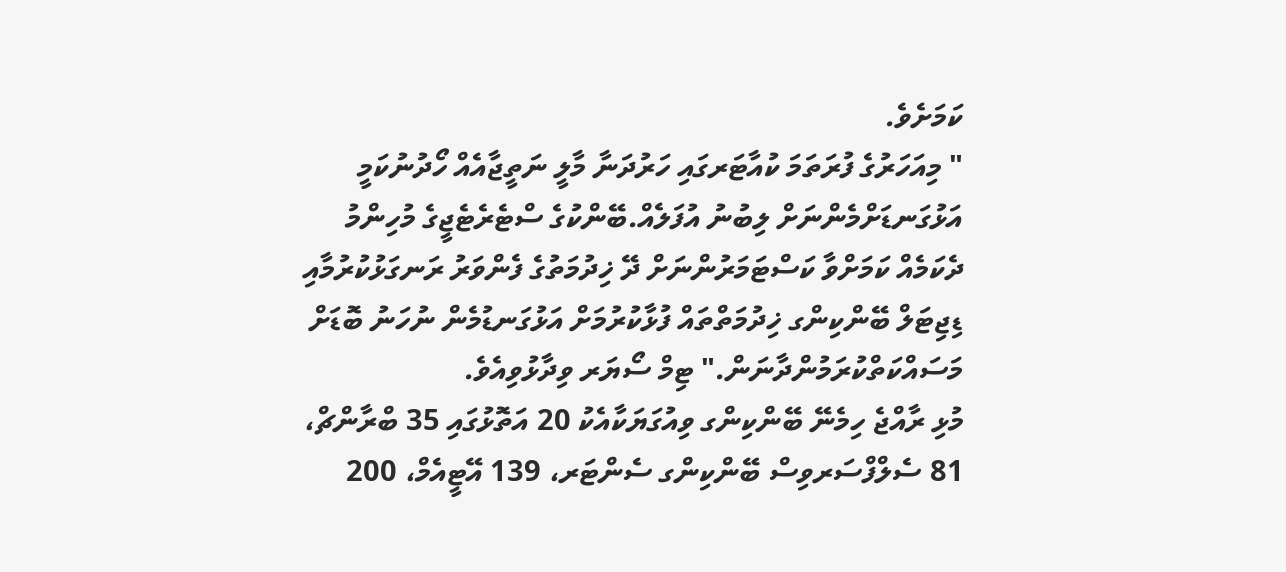ކަމަށެވެ.
" މިއަހަރުގެ ފުރަތަމަ ކުއާޓަރގައި ހަރުދަނާ މާލީ ނަތީޖާއެއް ހޯދުނުކަމީ އަޅުގަނޑަށްމެންނަށް ލިބުނު އުފަލެއް.ބޭންކުގެ ސްޓެރެޓެޖީގެ މުހިންމު ދެކަމެއް ކަމަށްވާ ކަސްޓަމަރުންނަށް ދޭ ޚިދުމަތުގެ ފެންވަރު ރަނގަޅުކުރުމާއި ޑިޖިޓަލް ބޭންކިންގ ޚިދުމަތްތައް ފުޅާކުރުމަށް އަޅުގަނޑުމެން ނުހަނު ބޮޑަށް މަސައްކަތްކުރަމުންދާނަން." ޓިމް ސޯޔަރ ވިދާޅުވިއެވެ.
މުޅި ރާއްޖެ ހިމެނޭ ބޭންކިންގ ވިއުގަޔަކާއެކު 20 އަތޮޅުގައި 35 ބްރާންޗް، 81 ސެލްފްސަރވިސް ބޭންކިންގ ސެންޓަރ، 139 އޭޓީއެމް، 200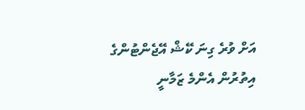އަށް ވުރެ ގިނަ ކޭޝް އޭޖެންޓުންގެ އިތުރުން އެންމެ ޒަމާނީ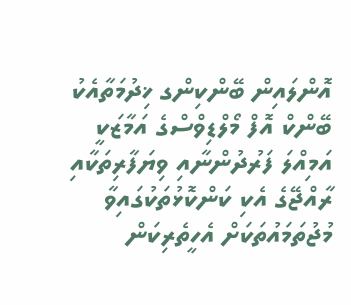އޮންލައިން ބޭންކިންގ ޚިދުމަތާއެކު ބޭންކް އޮފް މޯލްޑިވްސްގެ އަމާޒަކީ އަމިއްލަ ފަރުދުންނާއި ވިޔަފާރިތަކާއި ރާއްޖޭގެ އެކި ކަންކޮޅުތަކުގައިވާ މުޖުތަމައުތަކަށް އެހީތެރިކަން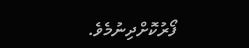ފޯރުކޮށްދިނުމެވެ.